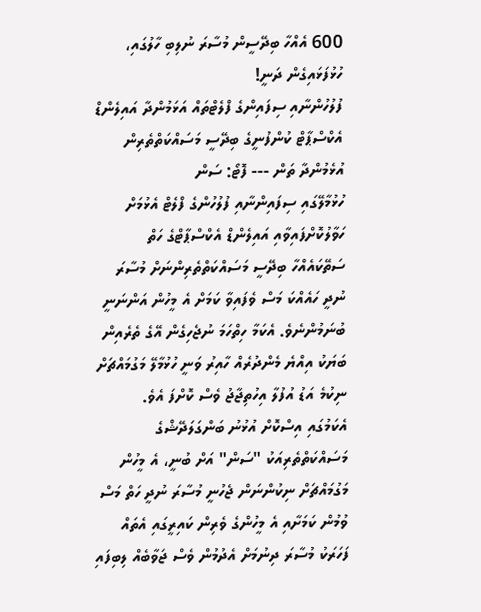600 އެއްހާ ބިދޭސީން މުސާރަ ނުލިބި ހާލުގައި، ހުޅުފަޅައިގެން ދަނީ!
ފުލުހުންނާއި ސިފައިންގެ ފްލެޓްތައް އަޅަމުންދާ އައިލެންޑް އެކްސްޕާޓް ކުންފުނީގެ ބިދޭސީ މަސައްކަތްތެރިން އުޅެމުންދާ ތަން --- ފޮޓޯ: ސަން
ހުޅުމާލޭގައި ސިފައިންނާއި ފުލުހުންގެ ފްލެޓް އެޅުމަށް ހަވާލުކޮށްފައިވާއި އައިލެންޑް އެކްސްޕާޓްގެ ހަތް ސަތޭކައެއްހާ ބިދޭސީ މަސައްކަތްތެރިންނަށް މުސާރަ ނުދީ ހައެއްކަ މަސް ވެފައިވާ ކަމަށް އެ މީހުން އަންނަނީ ބުނަމުންނެވެ. އެކަމާ ހިތްހަމަ ނުޖެހިގެން އޭގެ ތެރެއިން ބަޔަކު އިއްޔެ މެންދުރެއް ހާއިރު ވަނީ ހުޅުމާލޭ މަގުމައްޗަށް ނިކުމެ އަޑު އުފުލާ އިހުތިޖާޖު ވެސް ކޮށްފަ އެވެ.
އެކަމުގައި އިސްކޮށް އުޅުނު ބަންގަލަދޭޝްގެ މަސައްކަތްތެރިއަކު "ސަން" އަށް ބުނީ، އެ މީހުން މަގުމައްޗަށް ނިކުންނަން ޖެހުނީ މުސާރަ ނުދީ ހަތް މަސް ވުމުން ކަމަށާއި އެ މީހުންގެ ވެރިން ކައިރީގައި އެތައް ފަހަރަކު މުސާރަ ދިނުމަށް އެދުމުން ވެސް ޖަވާބެއް ލިބިފައި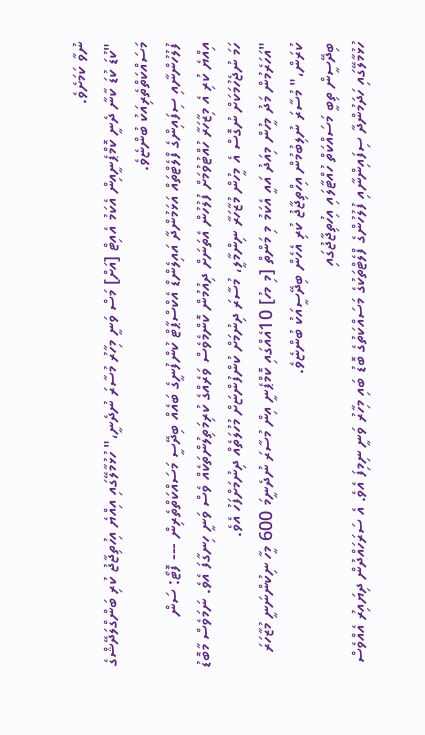ނުވާ ކަމަށެވެ.
"ކުޑަ ކުޑަ ކާނާ ދެނީ ކޮމްޕެނީއިން އެކަމު އެއިޓް [އަށް] މަސް ވަނީ މިހާރު މުސާރަ ނުދެނީ،" ހުޅުމާލޭގައި އިއްޔެ އިހުތިޖާޖު ކުރި ބަންގްލަދޭޝްގެ މަސައްކަތްތެރިއަކު ބުންޏެވެ.
ފުލުހުންނާއި ސިފައިންގެ ފްލެޓްތައް އަޅަމުންދާ އައިލެންޑް އެކްސްޕާޓް ކުންފުނީގެ ބައެއް ބިދޭސީ މަސައްކަތްތެރިން --- ފޮޓޯ: ސަން
އިއްޔެ ކުރި އެ މިޒާހަރާ ހުއްޓުވުމަށް ފުލުހުން އެތަނަށް ދިއުމުން ކޮންމެވެސް ވަރެއްގެ ކުރިމަތިލުންތަކެއް ވެސް ވަނީ ހިނގާފަ އެވެ. ނަމަވެސް މާބޮޑު ހަމަ ނުޖެހުމަކަށް ނުގޮސް އެ މީހުން މުޒާހަރާ ނިންމާލީ، މުސާރަ ދިނުމަށް ކުންފުންޏަށް މުހުލަތެއް ދިނުމަށްފަހު އެވެ.
"އަހަރެމުން މަދު މީހުން މިއަދު އައީ އެކަމު މި މަންތް [މި މހު] 10އެއްގައި ކޮމްޕެނީ އިން މުސާރަ ނުދެނީމަ 600 މީހާ ނިކުންނަނީ މުޒާހަރަ ކުރަން،" މުސާރަ ނުލިބުމުން އިހްތިޖާޖު ކުރި އެހެން ބިދޭސީއަކު ބުންޏެވެ.
ބިދޭސީން ތިބީ މަސައްކަތް ހުއްޓާލައި އިހުތިޖާޖުގައި
ހުޅުމާލޭގައި ހަދަމުންދާ ސިފައިންނާއި ފުލުހުންގެ ފްލެޓްތަކުގެ މަސައްކަތުގެ ބޮޑު ބައި މިހާރު ވަނީ ނިމިފަ އެވެ. އެ ސަރަހައްދުން ދިޔައިރު އެއްވެސް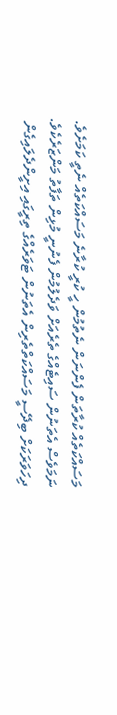މަސައްކަތެއް ކުރާތަން ފެންނަން ނެތުމުން ހީ ކުރީ ކުރާނެ މަސައްކަތެއް ނެތީ ކަމަށެވެ. ނަމަވެސް އެތަނުން ސައިޓެއްގެ ތެރެއަށް ވަދެލުމުން ފެނުނީ މުޅިން ތަފާތު މަންޒަރެކެވެ.
ދިހަވަރަކަށް ބިދޭސީ މަސައްކަތްތެރިން އެތަނުން ޓަވަރެއްގެ ތިރީގައި އިށީންދެލައިގެން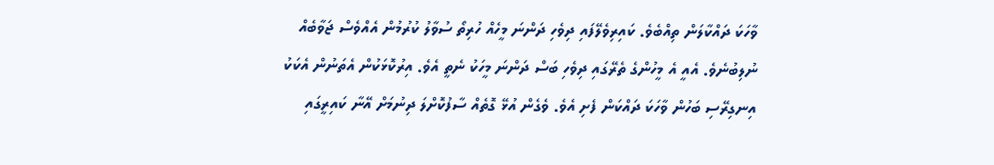ވާހަކަ ދައްކާލަން ތިއްބެވެ. ކައިރިވެލޭފައި ދިވެހި ދަންނަ މީހެއް ހުރިތޯ ސުވާލު ކުރުމުން އެއްވެސް ޖަވާބެއް ނުލިބުނެވެ. އެއީ އެ މީހުންގެ ތެރޭގައި ދިވެހި ބަސް ދަންނަ މީހަކު ނެތީ އެވެ. އިރުކޮޅަކުން އެތަނުން އެކަކު އިނގިރޭސި ބަހުން ވާހަކަ ދައްކަން ފެށި އެވެ. ވެގެން އުޅޭ ގޮތެއް ސާފުކޮށްލަ ދިނުމަށް އޭނާ ކައިރީގައި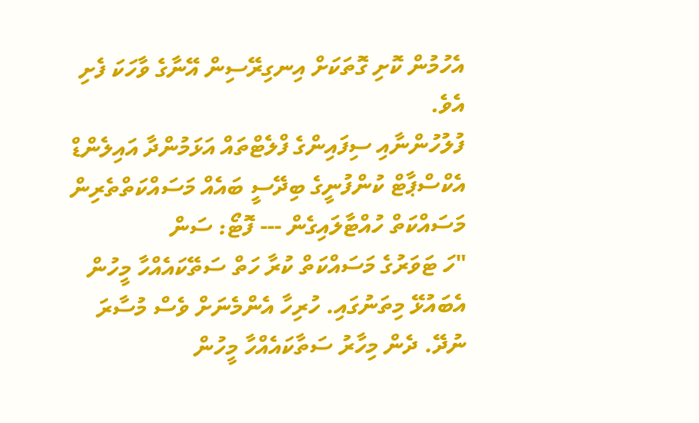އެހުމުން ކޮށި ގޮތަކަށް އިނގިރޭސިން އޭނާގެ ވާހަކަ ފެށި އެވެ.
ފުލުހުންނާއި ސިފައިންގެ ފްލެޓްތައް އަޅަމުންދާ އައިލެންޑް އެކްސްޕާޓް ކުންފުނީގެ ބިދޭސީ ބައެއް މަސައްކަތްތެރިން މަސައްކަތް ހުއްޓާލައިގެން --- ފޮޓޯ: ސަން
"ހަ ޓަވަރުގެ މަސައްކަތް ކުރާ ހަތް ސަތޭކައެއްހާ މީހުން އެބައުޅޭ މިތަނުގައި. ހުރިހާ އެންމެނަށް ވެސް މުސާރަ ނުދޭ. ދެން މިހާރު ސަތާކައެއްހާ މީހުން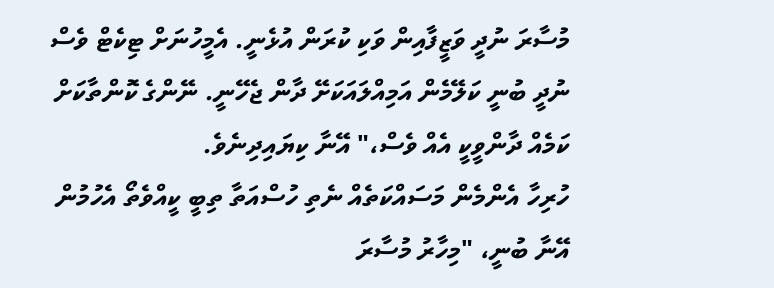މުސާރަ ނުދީ ވަޒީފާއިން ވަކި ކުރަން އުޅެނީ. އެމީހުނަށް ޓިކެޓް ވެސް ނުދީ ބުނީ ކަލޭމެން އަމިއްލައަކަށޭ ދާން ޖެހޭނީ. ނޭންގެ ކޮންތާކަށް ކަމެއް ދާންވީކީ އެއް ވެސް،" އޭނާ ކިޔައިދިނެވެ.
ހުރިހާ އެންމެން މަސައްކަތެއް ނެތި ހުސްއަތާ ތިބީ ކީއްވެތޯ އެހުމުން އޭނާ ބުނީ، "މިހާރު މުސާރަ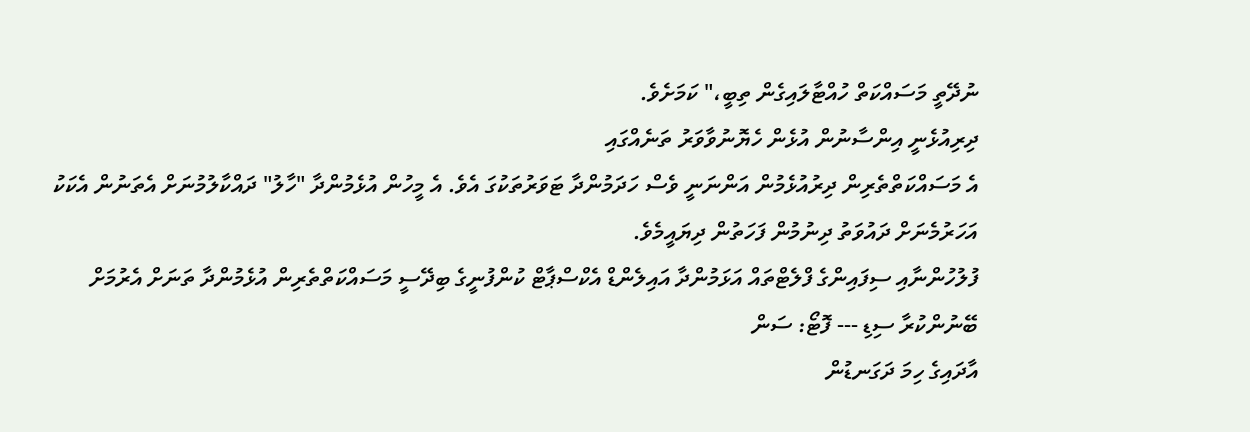ނުދޭތީ މަސައްކަތް ހުއްޓާލައިގެން ތިބީ،" ކަމަށެވެ.
ދިރިއުޅެނީ އިންސާނުން އުޅެން ހެޔޮނުވާވަރު ތަނެއްގައި
އެ މަސައްކަތްތެރިން ދިރުއުޅެމުން އަންނަނީ ވެސް ހަދަމުންދާ ޓަވަރުތަކުގަ އެވެ. އެ މީހުން އުޅެމުންދާ "ހާލު" ދައްކާލުމުނަށް އެތަނުން އެކަކު އަހަރުމެނަށް ދައުވަތު ދިނުމުން ފަހަތުން ދިޔައީމެވެ.
ފުލުހުންނާއި ސިފައިންގެ ފްލެޓްތައް އަޅަމުންދާ އައިލެންޑް އެކްސްޕާޓް ކުންފުނީގެ ބިދޭސީ މަސައްކަތްތެރިން އުޅެމުންދާ ތަނަށް އެރުމަށް ބޭނުންކުރާ ސިޑި --- ފޮޓޯ: ސަން
އާދައިގެ ހިމަ ދަގަނޑުން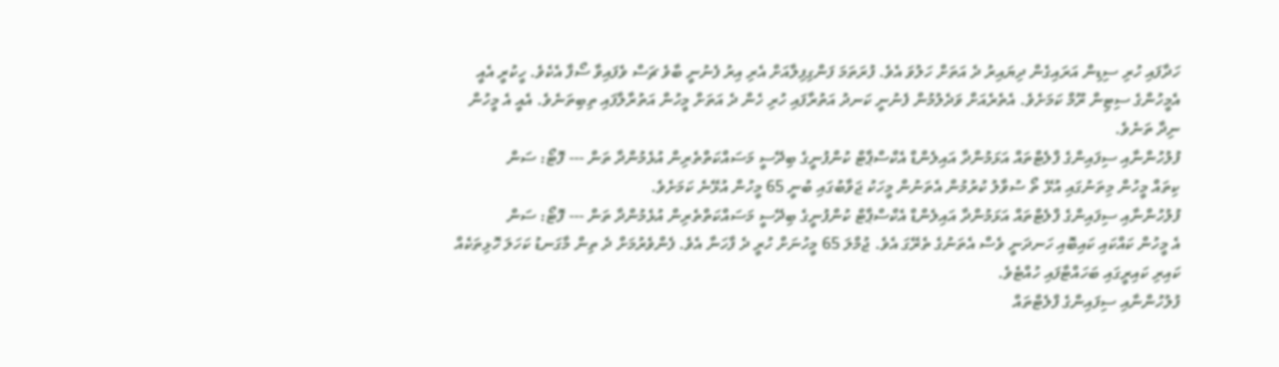ހަދާފައި ހުރި ސިޑިން އަރައިގެން ދިޔައިރު ދެ އަތަށް ހަލުވަ އެވެ. ފުރަތަމަ ފަންގިފިލާއަށް އެރި އިރު ފެނުނީ ބާވެ ޗަސް ވެފައިވާ ސޯފާ އެކެވެ. ހީކުރީ އެއީ އެމީހުންގެ ސިޓިން ރޫމް ކަމަށެވެ. އެތެރެއަށް ވަދެލުމުން ފެނުނީ ކަނދު އަތުރާފައި ހުރި ހެން ދެ އަތަށް މީހުން އަތުރާލާފައި ތިބިތަނެވެ. އެއީ އެ މީހުން ނިދާ ތަނެވެ.
ފުލުހުންނާއި ސިފައިންގެ ފްލެޓްތައް އަޅަމުންދާ އައިލެންޑް އެކްސްޕާޓް ކުންފުނީގެ ބިދޭސީ މަސައްކަތްތެރިން އުޅެމުންދާ ތަން --- ފޮޓޯ: ސަން
ކިތައް މީހުން މިތަނުގައި އުޅޭ ތޯ ސުވާލު ކުރުމުން އެތަނުން މީހަކު ޖަވާބުގައި ބުނީ 65 މީހުން އުޅޭނެ ކަމަށެވެ.
ފުލުހުންނާއި ސިފައިންގެ ފްލެޓްތައް އަޅަމުންދާ އައިލެންޑް އެކްސްޕާޓް ކުންފުނީގެ ބިދޭސީ މަސައްކަތްތެރިން އުޅެމުންދާ ތަން --- ފޮޓޯ: ސަން
އެ މީހުން ކައްކައި ކައިބޮއި ހަނދަނީ ވެސް އެތަނުގެ ތެރޭގަ އެވެ. ޖުމްލަ 65 މީހުނަށް ހުރީ ދެ ފާހަނާ އެވެ. ފެންވެރުމަށް ދެ ތިން މާގަނޑު ކަހަލަ ހޮޅިތަކެއް ކައިރި ކައިރީގައި ބަހައްޓާފައި ހުއްޓެވެ.
ފުލުހުންނާއި ސިފައިންގެ ފްލެޓްތައް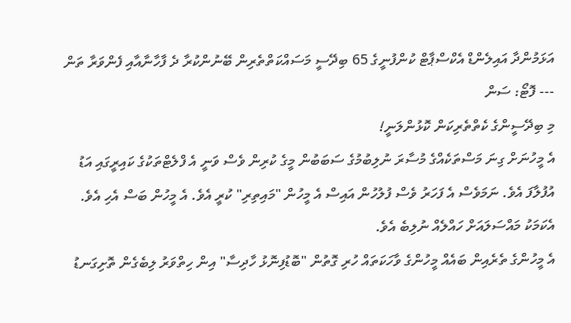އަޅަމުންދާ އައިލެންޑް އެކްސްޕާޓް ކުންފުނީގެ 65 ބިދޭސީ މަސައްކަތްތެރިން ބޭނުންކުރާ ދެ ފާހާނާއާއި ފެންވަރާ ތަން --- ފޮޓޯ: ސަން
މި ބިދޭސީންގެ ކެތްތެރިކަން ކޮޅުންލަނީ!
އެ މީހުނަށް ގިނަ މަސްތަކެއްގެ މުސާރަ ނުލިބުމުގެ ސަބަބުން މީގެ ކުރިން ވެސް ވަނީ އެ ފްލެޓްތަކުގެ ކައިރީގައި އަޑު އުފުލާފަ އެވެ. ނަމަވެސް އެ ފަހަރު ވެސް ފުލުހުން އައިސް އެ މީހުން "މައިތިރި" ކުރީ އެވެ. އެ މީހުން ބަސް އެހި އެވެ. އެކަމަކު މައްސަލައަށް ހައްލެއް ނުލިބެ އެވެ.
އެ މީހުންގެ ތެރެއިން ބައެއް މީހުންގެ ވާހަކަތައް ހުރި ގޮތުން "ބޮޑުފިނޮޅު ހާދިސާ" އިން ހިތްވަރު ލިބެގެން ތޮށިގަނޑު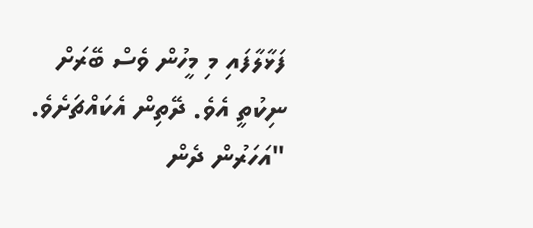ފަޅާލާފައި މި މީހުން ވެސް ބޭރަށް ނިކުތީ އެވެ. ދޭތިން އެކައްޗަށެވެ.
"އަހަރުން ދެން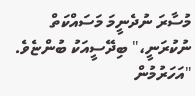މުސާރަ ނުދެނީމަ މަސައްކަތް ނުކުރަނީ،" ބިދޭސީއަކު ބުންޏެވެ.
"އަހަރުމުން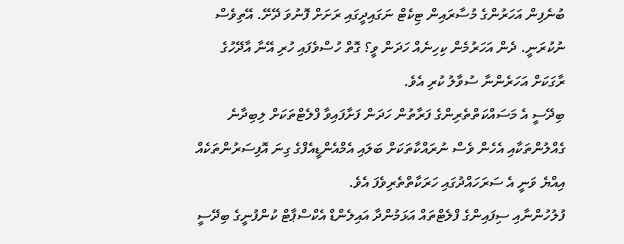ބުނެފިން އަހަރުންގެ މުސާރައިން ޓިކެޓް ނަގައިދީގައި ރަށަށް ފޮނުވަ ދޭށޭ. އޭތިވެސް ނުކުރަނީ. ދެން އަހަރުމެން ކިހިނެއް ހަދަން ވީ؟ ގޮތް ހުސްވެފައި ހުރި އޭނާ އާދޭހުގެ ރާގަކަށް އަހަރެންނާ ސުވާލު ކުރި އެވެ.
ބިދޭސީ އެ މަސައްކަތްތެރިންގެ ފަރާތުން ހަދަން ފަށާފައިވާ ފްލެޓްތަކަށް ލިބިދާނެ ގެއްލުންތަކާއި އެހެން ވެސް ނުރައްކާތަކަށް ބަލައި އެމްއެންޑީއެފްގެ ގިނަ އޮފިސަރުންތަކެއް އިއްޔެ ވަނީ އެ ސަރަހައްދުގައި ހަރަކާތްތެރިވެފަ އެވެ.
ފުލުހުންނާއި ސިފައިންގެ ފްލެޓްތައް އަޅަމުންދާ އައިލެންޑް އެކްސްޕާޓް ކުންފުނީގެ ބިދޭސީ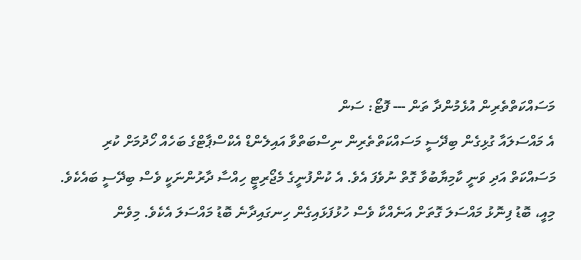މަސައްކަތްތެރިން އުޅެމުންދާ ތަން --- ފޮޓޯ: ސަން
އެ މައްސަލައާ ގުޅިގެން ބިދޭސީ މަސައްކަތްތެރިން ނިސްބަތްވާ އައިލެންޑް އެކްސްޕާޓްގެ ބަހެއް ހޯދުމަށް ކުރި މަސައްކަތް އަދި ވަނީ ކާމިޔާބުވާ ގޮތް ނުވެފަ އެވެ. އެ ކުންފުނީގެ މެޖޯރިޓީ ހިއްސާ ދާރުންނަކީ ވެސް ބިދޭސީ ބައެކެވެ.
މިއީ، ބޮޑު ފިނޮޅު މައްސަލަ ގޮތަށް އަނެއްކާ ވެސް ހުޅުފަޅައިގެން ހިނގައިދާނެ ބޮޑު މައްސަލަ އެކެވެ. މިވެން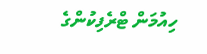ހިއުމަން ޓްރެފިކުންގެ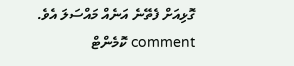ގޮޅިއަށް ފެތޭނެ އަނެއް މައްސަލަ އެވެ.
comment ކޮމެންޓް